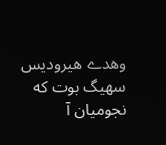وهدے هیرودیس سهیگ بوت که نجومیان آ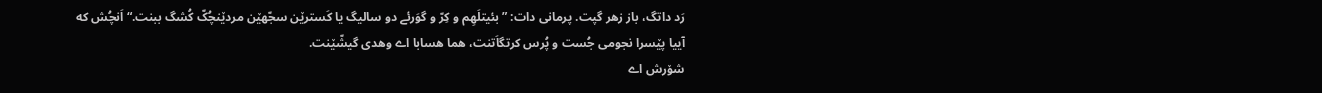رَد داتگ، باز زهر گپت. پرمانی دات: ”بئیتلَهِم و کِرّ و گوَرئے دو سالیگ یا کَسترێن سجّهێن مردێنچُکّ کُشگ ببنت.“ اَنچُش که آییا پێسرا نجومی جُست و پُرس کرتگاَتنت، هما هسابا اے وهدی گیشّێنت.
شۆرش اے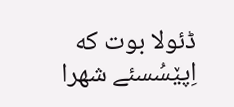ڈئولا بوت که اِپێسُسئے شهرا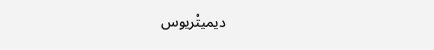دیمیتْریوس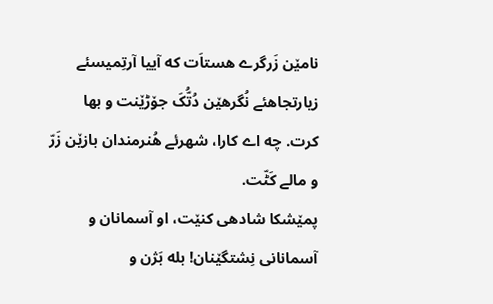نامێن زَرگرے هستاَت که آییا آرتِمیسئے زیارتجاهئے نُگرهێن دُتُّکَ جۆڑێنت و بها کرت. چه اے کارا، شهرئے هُنرمندان بازێن زَرّ و مالے کَٹّت.
پمێشکا شادهی کنێت، او آسمانان و آسمانانی نِشتگێنان! بله بَژن و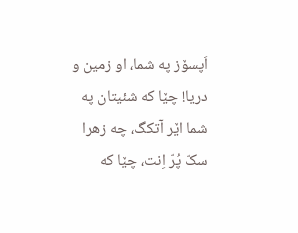اَپسۆز په شما، او زمین و دریا! چێا که شئیتان په شما اێر آتکگ، چه زهرا سکّ پُرّ اِنت، چێا که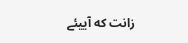زانت که آییئے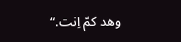وهد کمّ اِنت.“